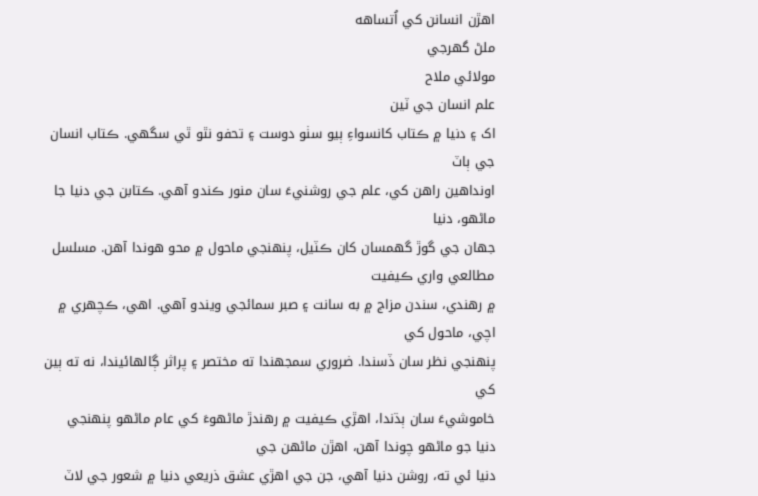اهڙن انسانن کي اُتساهه
ملڻ گھرجي
مولائي ملاح
علم انسان جي ٽين
اک ۽ دنيا ۾ ڪتاب کانسواءِ ٻيو سٺو دوست ۽ تحفو نٿو ٿي سگھي. ڪتاب انسان جي ٻاٽ
اونداهين راهن کي، علم جي روشنيءَ سان منور ڪندو آهي. ڪتابن جي دنيا جا ماڻهو، دنيا
جهان جي گوڙ گھمسان کان ڪٽيل، پنهنجي ماحول ۾ محو هوندا آهن. مسلسل مطالعي واري ڪيفيت
۾ رهندي، سندن مزاج ۾ به سانت ۽ صبر سمائجي ويندو آهي. اهي، ڪچهري ۾ اچي، ماحول کي
پنهنجي نظر سان ڏسندا. ضروري سمجهندا ته مختصر ۽ پراثر ڳالهائيندا، نه ته ٻين کي
خاموشيءَ سان ٻڌندا، اهڙي ڪيفيت ۾ رهندڙ ماڻهوءَ کي عام ماڻهو پنهنجي دنيا جو ماڻهو چوندا آهن، اهڙن ماڻهن جي
دنيا ئي ته، روشن دنيا آهي، جن جي اهڙي عشق ذريعي دنيا ۾ شعور جي لاٽ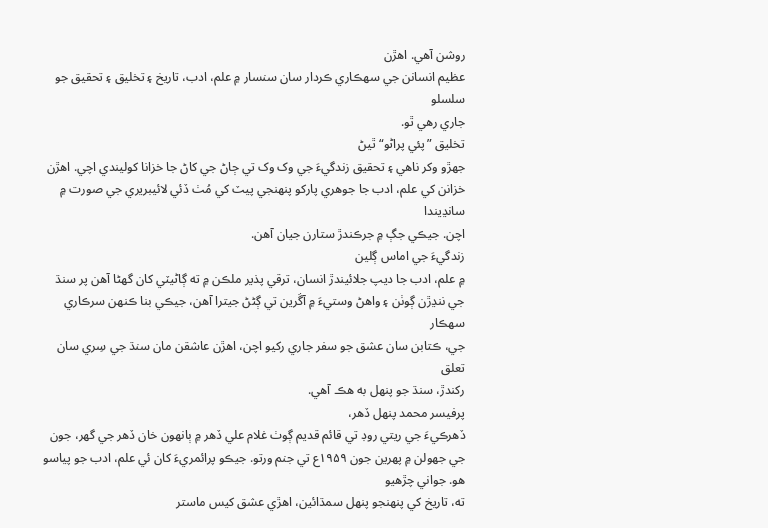روشن آهي. اهڙن
عظيم انسانن جي سهڪاري ڪردار سان سنسار ۾ علم، ادب، تاريخ ۽ تخليق ۽ تحقيق جو سلسلو
جاري رهي ٿو.
تخليق ”پئي پراڻو“ ٿيڻ
جهڙو وکر ناهي ۽ تحقيق زندگيءَ جي وک وک تي ڄاڻ جي کاڻ جا خزانا کوليندي اچي. اهڙن
خزانن کي علم، ادب جا جوهري پارکو پنهنجي پيٽ کي مُٺ ڏئي لائيبريري جي صورت ۾ سانڍيندا
اچن. جيڪي جڳ ۾ جرڪندڙ ستارن جيان آهن.
زندگيءَ جي اماس ڳلين
۾ علم، ادب جا ديپ جلائيندڙ انسان، ترقي پذير ملڪن ۾ ته ڳاڻيٽي کان گھڻا آهن پر سنڌ
جي ننڍڙن ڳوٺن ۽ واهڻ وستيءَ ۾ آڱرين تي ڳڻڻ جيترا آهن، جيڪي بنا ڪنهن سرڪاري سهڪار
جي، ڪتابن سان عشق جو سفر جاري رکيو اچن، اهڙن عاشقن مان سنڌ جي سِري سان تعلق
رکندڙ، سنڌ جو پنهل به هڪ آهي.
پرفيسر محمد پنهل ڏهر،
ڏهرڪيءَ جي ريتي روڊ تي قائم قديم ڳوٺ غلام علي ڏهر ۾ ٻانهون خان ڏهر جي گھر، جون
جي جهولن ۾ پهرين جون ۱۹۵۹ع تي جنم ورتو. جيڪو پرائمريءَ کان ئي علم، ادب جو پياسو هو. جواني چڙهيو
ته، تاريخ کي پنهنجو پنهل سمڌائين، اهڙي عشق کيس ماستر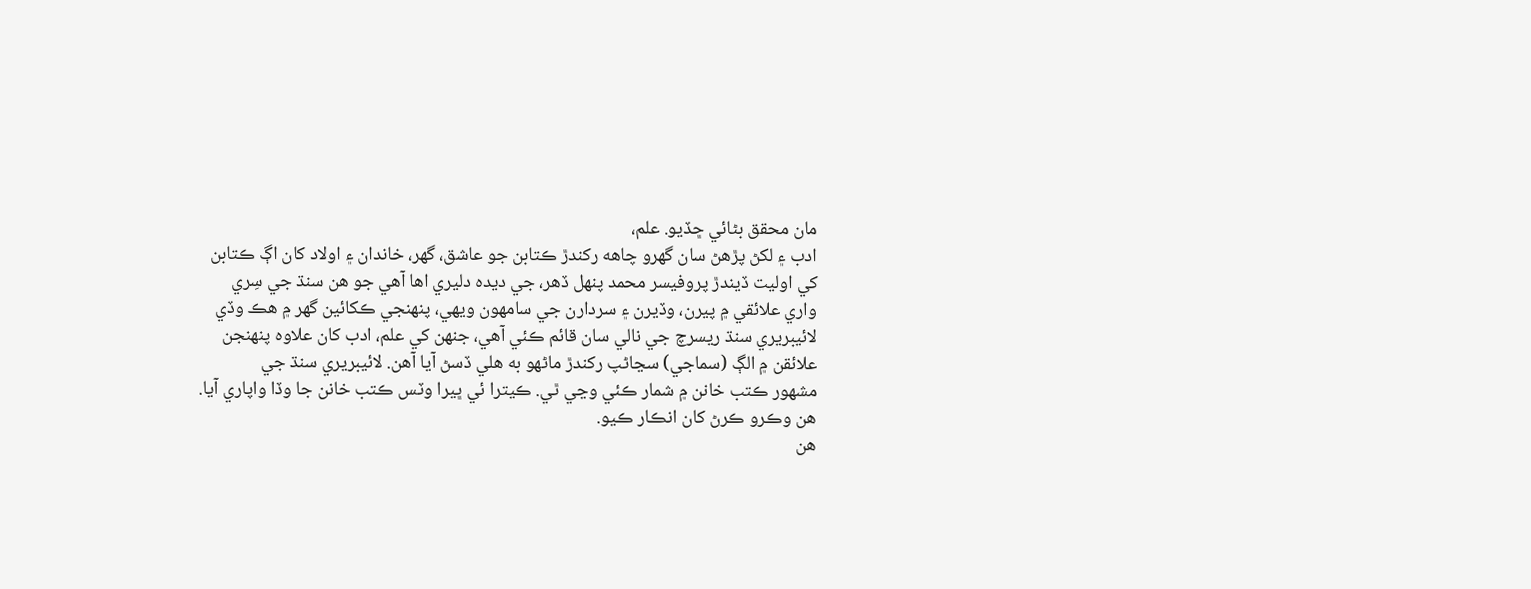مان محقق بڻائي ڇڏيو. علم،
ادب ۽ لکڻ پڙهڻ سان گھرو چاهه رکندڙ ڪتابن جو عاشق، گھر، خاندان ۽ اولاد کان اڳ ڪتابن
کي اوليت ڏيندڙ پروفيسر محمد پنهل ڏهر، جي ديده دليري اها آهي جو هن سنڌ جي سِري
واري علائقي ۾ پيرن، وڏيرن ۽ سردارن جي سامهون ويهي، پنهنجي ڪکائين گھر ۾ هڪ وڏي
لائيبريري سنڌ ريسرچ جي نالي سان قائم ڪئي آهي، جنهن کي علم، ادب کان علاوه پنهنجن
علائقن ۾ الڳ (سماجي) سڃاڻپ رکندڙ ماڻهو به هلي ڏسڻ آيا آهن. لائيبريري سنڌ جي
مشهور ڪتب خانن ۾ شمار ڪئي وڃي ٿي. ڪيترا ئي ڀيرا وٽس ڪتب خانن جا وڏا واپاري آيا.
هن وڪرو ڪرڻ کان انڪار ڪيو.
هن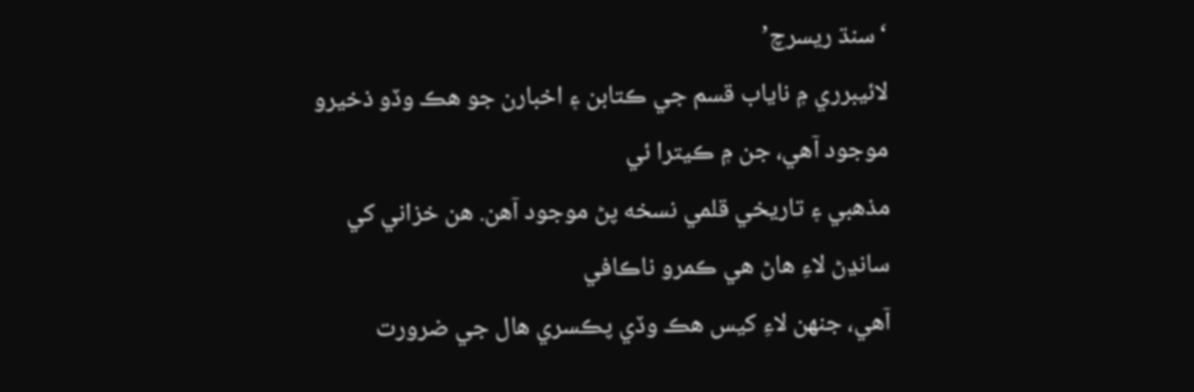‘سنڌ ريسرچ’
لائيبرري ۾ ناياب قسم جي ڪتابن ۽ اخبارن جو هڪ وڏو ذخيرو موجود آهي، جن ۾ ڪيترا ئي
مذهبي ۽ تاريخي قلمي نسخه پڻ موجود آهن. هن خزاني کي سانڍڻ لاءِ هاڻ هي ڪمرو ناڪافي
آهي، جنهن لاءِ کيس هڪ وڏي پڪسري هال جي ضرورت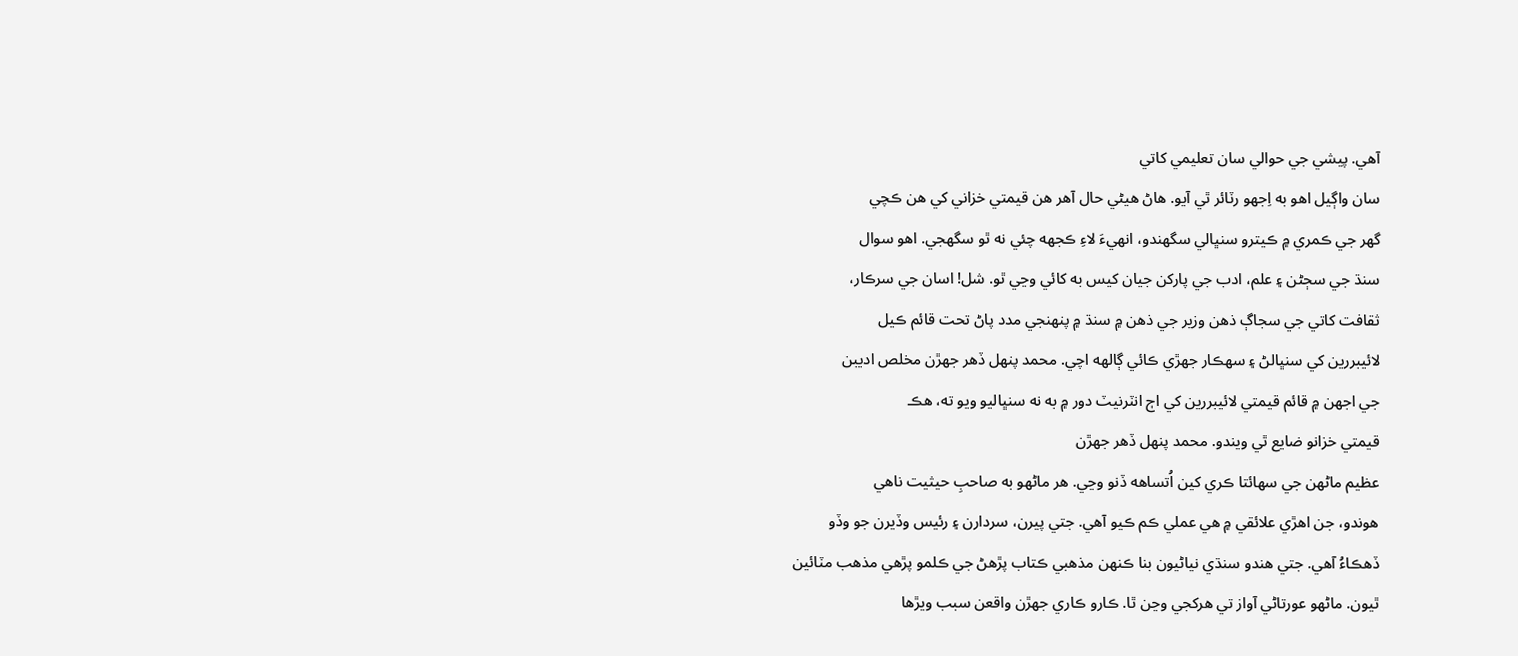آهي. پيشي جي حوالي سان تعليمي کاتي
سان واڳيل اهو به اِجھو رٽائر ٿي آيو. هاڻ هيڻي حال آهر هن قيمتي خزاني کي هن ڪچي
گھر جي ڪمري ۾ ڪيترو سنڀالي سگھندو، انهيءَ لاءِ ڪجھه چئي نه ٿو سگھجي. اهو سوال
سنڌ جي سڄڻن ۽ علم، ادب جي پارکن جيان کيس به کائي وڃي ٿو. شل! اسان جي سرڪار،
ثقافت کاتي جي سجاڳ ذهن وزير جي ذهن ۾ سنڌ ۾ پنهنجي مدد پاڻ تحت قائم ڪيل
لائيبررين کي سنڀالڻ ۽ سهڪار جهڙي ڪائي ڳالهه اچي. محمد پنهل ڏهر جهڙن مخلص اديبن
جي اجھن ۾ قائم قيمتي لائيبررين کي اڄ انٽرنيٽ دور ۾ به نه سنڀاليو ويو ته، هڪ
قيمتي خزانو ضايع ٿي ويندو. محمد پنهل ڏهر جهڙن
عظيم ماڻهن جي سهائتا ڪري کين اُتساهه ڏنو وڃي. هر ماڻهو به صاحبِ حيثيت ناهي
هوندو، جن اهڙي علائقي ۾ هي عملي ڪم ڪيو آهي. جتي پيرن، سردارن ۽ رئيس وڏيرن جو وڏو
ڏهڪاءُ آهي. جتي هندو سنڌي نياڻيون بنا ڪنهن مذهبي ڪتاب پڙهڻ جي ڪلمو پڙهي مذهب مٽائين
ٿيون. ماڻهو عورتاڻي آواز تي هرکجي وڃن ٿا. ڪارو ڪاري جهڙن واقعن سبب ويڙها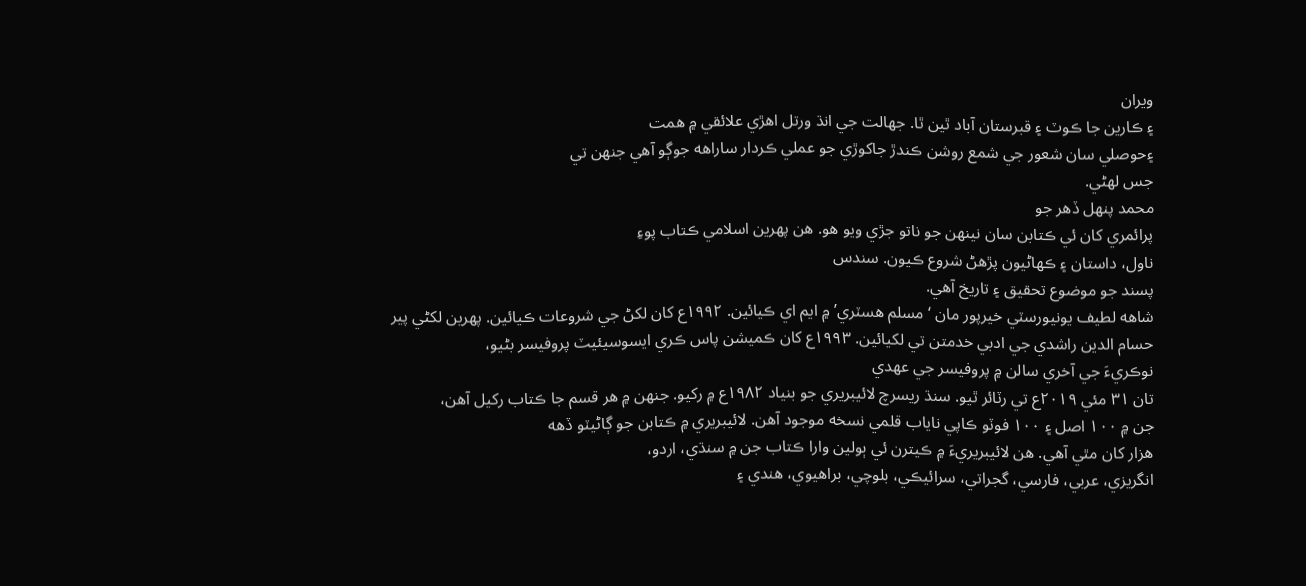ويران
۽ ڪارين جا ڪوٽ ۽ قبرستان آباد ٿين ٿا. جهالت جي انڌ ورتل اهڙي علائقي ۾ همت
۽حوصلي سان شعور جي شمع روشن ڪندڙ جاکوڙي جو عملي ڪردار ساراهه جوڳو آهي جنهن تي
جس لهڻي.
محمد پنهل ڏهر جو
پرائمري کان ئي ڪتابن سان نينهن جو ناتو جڙي ويو هو. هن پهرين اسلامي ڪتاب پوءِ
ناول، داستان ۽ ڪهاڻيون پڙهڻ شروع ڪيون. سندس
پسند جو موضوع تحقيق ۽ تاريخ آهي.
شاهه لطيف يونيورسٽي خيرپور مان ‘مسلم هسٽري’ ۾ ايم اي ڪيائين. ۱۹۹۲ع کان لکڻ جي شروعات ڪيائين. پهرين لکڻي پير
حسام الدين راشدي جي ادبي خدمتن تي لکيائين. ۱۹۹۳ع کان ڪميشن پاس ڪري ايسوسيئيٽ پروفيسر بڻيو،
نوڪريءَ جي آخري سالن ۾ پروفيسر جي عهدي
تان ۳۱ مئي ۲۰۱۹ع تي رٽائر ٿيو. سنڌ ريسرچ لائيبريري جو بنياد ۱۹۸۲ع ۾ رکيو. جنهن ۾ هر قسم جا ڪتاب رکيل آهن،
جن ۾ ۱۰۰ اصل ۽ ۱۰۰ فوٽو ڪاپي ناياب قلمي نسخه موجود آهن. لائيبريري ۾ ڪتابن جو ڳاڻيٽو ڏهه
هزار کان مٿي آهي. هن لائيبريريءَ ۾ ڪيترن ئي ٻولين وارا ڪتاب جن ۾ سنڌي، اردو،
انگريزي، عربي، فارسي، گجراتي، سرائيڪي، بلوچي، براهيوي، هندي ۽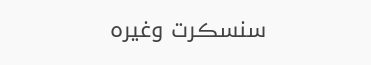سنسڪرت وغيره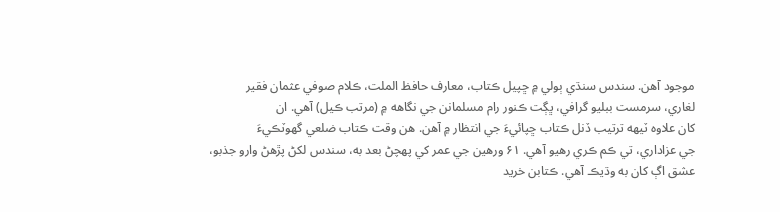موجود آهن. سندس سنڌي ٻولي ۾ ڇپيل ڪتاب، معارف حافظ الملت، ڪلام صوفي عثمان فقير
لغاري، سرمست ببليو گرافي، ڀڳت ڪنور رام مسلمانن جي نگاهه ۾ (مرتب ڪيل) آهي. ان
کان علاوه ٽيهه ترتيب ڏنل ڪتاب ڇپائيءَ جي انتظار ۾ آهن. هن وقت ڪتاب ضلعي گھوٽڪيءَ
جي عزاداري، تي ڪم ڪري رهيو آهي. ۶۱ ورهين جي عمر کي پهچڻ بعد به، سندس لکڻ پڙهڻ وارو جذبو،
عشق اڳ کان به وڌيڪ آهي. ڪتابن خريد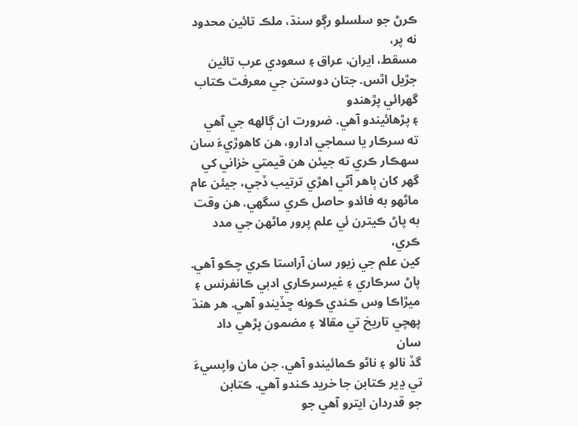ڪرڻ جو سلسلو رڳو سنڌ، ملڪ تائين محدود نه پر،
مسقط، ايران، عراق ۽ سعودي عرب تائين جڙيل اٿس. جتان دوستن جي معرفت ڪتاب گھرائي پڙهندو
۽ پڙهائيندو آهي. ضرورت ان ڳالهه جي آهي
ته سرڪار يا سماجي ادارو، هن کاهوڙيءَ سان
سهڪار ڪري ته جيئن هن قيمتي خزاني کي گھر کان ٻاهر آڻي اهڙي ترتيب ڏجي، جيئن عام
ماڻهو به فائدو حاصل ڪري سگھي. هن وقت به پاڻ ڪيترن ئي علم پرور ماڻهن جي مدد ڪري،
کين علم جي زيور سان آراستا ڪري چڪو آهي. پاڻ سرڪاري ۽ غيرسرڪاري ادبي ڪانفرنس ۽
ميڙاڪا وس ڪندي ڪونه ڇڏيندو آهي. هر هنڌ پهچي تاريخ تي مقالا ۽ مضمون پڙهي داد سان
گڏ نالو ۽ ناڻو ڪمائيندو آهي. جن مان واپسيءَ تي ڍير ڪتابن جا خريد ڪندو آهي. ڪتابن
جو قدردان ايترو آهي جو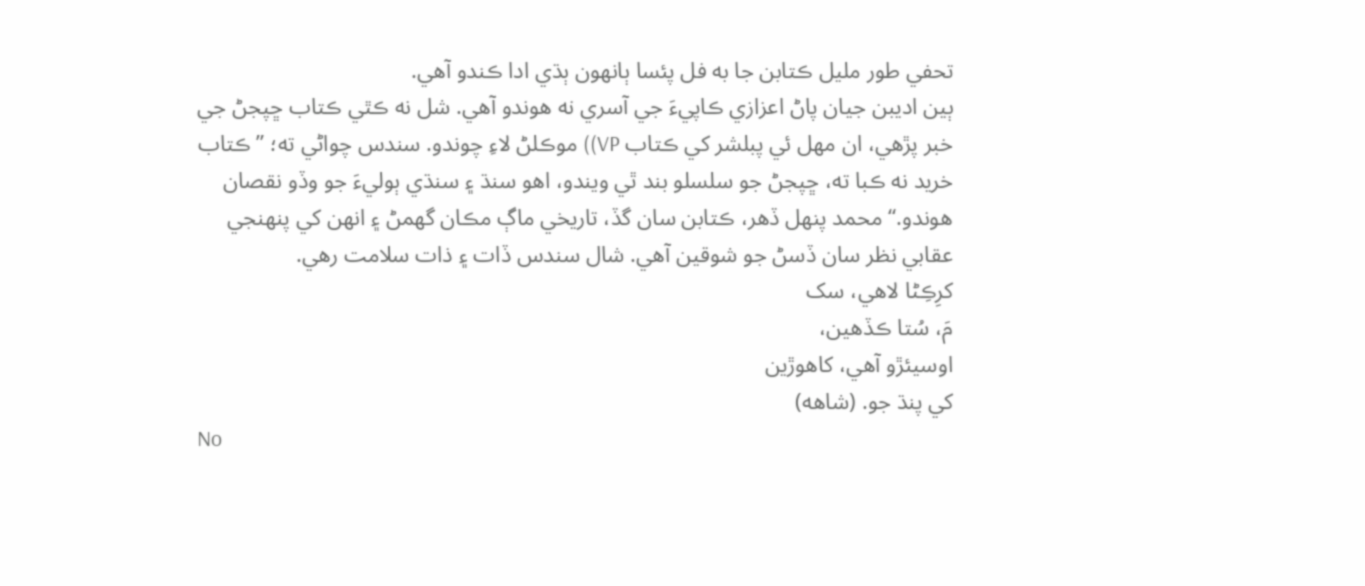تحفي طور مليل ڪتابن جا به فل پئسا ٻانهون ٻڌي ادا ڪندو آهي.
ٻين اديبن جيان پاڻ اعزازي ڪاپيءَ جي آسري نه هوندو آهي. شل نه ڪٿي ڪتاب ڇپجڻ جي
خبر پڙهي، ان مهل ئي پبلشر کي ڪتاب VP)) موڪلڻ لاءِ چوندو. سندس چواڻي ته؛ ”ڪتاب
خريد نه ڪبا ته، ڇپجڻ جو سلسلو بند ٿي ويندو، اهو سنڌ ۽ سنڌي ٻوليءَ جو وڏو نقصان
هوندو.“ محمد پنهل ڏهر، ڪتابن سان گڏ، تاريخي ماڳ مڪان گھمڻ ۽ انهن کي پنهنجي
عقابي نظر سان ڏسڻ جو شوقين آهي. شال سندس ڏات ۽ ذات سلامت رهي.
کرِڪِڻا لاهي، سک
مَ، سُتا ڪڏهين،
اوسيئڙو آهي، کاهوڙين
کي پنڌ جو. (شاهه)
No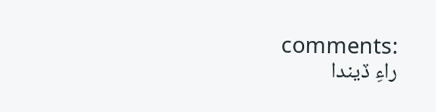comments:
راءِ ڏيندا